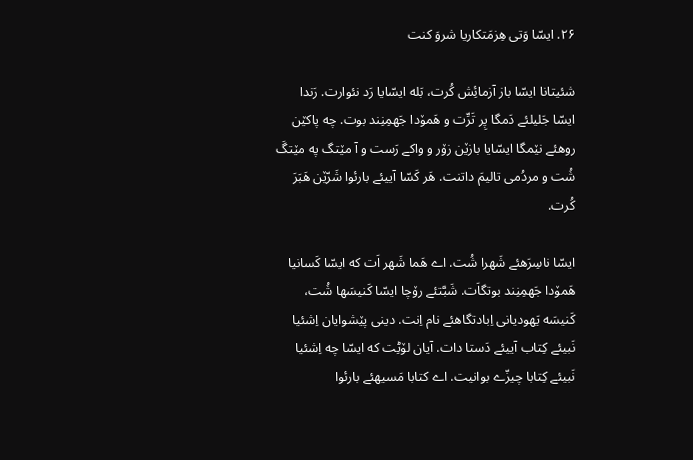۲۶. ایسّا وَتی هِزمَتکاریا شروَ کنت

شئیتانا ایسّا باز آزمائِش کُرت، بَله ایسّایا رَد نئوارت. رَندا ایسّا جَلیلئے دَمگا پِر تَرِّت و هَمۆدا جَهمِنِند بوت. چه پاکێن روهئے نێمگا ایسّایا بازێن زۆر و واکے رَست و آ مێتگ په مێتگَ شُت و مردُمی تالیمَ داتنت. هَر کَسّا آییئے بارئوا شَرّێن هَبَرَ کُرت.

ایسّا ناسِرَهئے شَهرا شُت. اے هَما شَهر اَت که ایسّا کَسانیا هَمۆدا جَهمِنِند بوتگاَت. شَبَّتئے رۆچا ایسّا کَنیسَها شُت، کَنیسَه یَهودیانی اِبادتگاهئے نام اِنت. دینی پێشوایان اِشئیا نَبیئے کِتاب آییئے دَستا دات. آیان لۆٹِت که ایسّا چه اِشئیا نَبیئے کِتابا چیزّے بوانیت. اے کتابا مَسیهئے بارئوا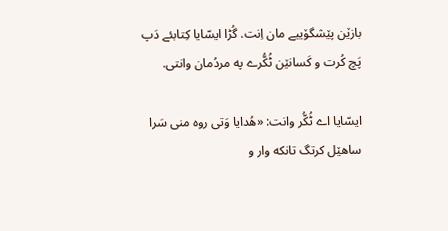بازێن پێشگۆییے مان اِنت. گُڑا ایسّایا کِتابئے دَپ پَچ کُرت و کَسانێن ٹُکُّرے په مردُمان وانتی.

ایسّایا اے ٹُکُّر وانت: «هُدایا وَتی روه منی سَرا ساهێل کرتگ تانکه وار و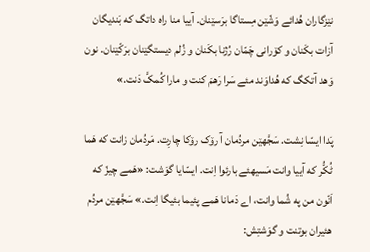نێزگاران هُدائے وَشّێن مِستاگا برَسێنان. آییا منا راه داتگ که بَندیگان آزات بکَنان و کۆرانی چَمّان رُژنا بکَنان و زُلم دیستگێنان برَکّێنان. نون وَهد آتکگ که هُداوَند مئے سَرا رَهمَ کنت و مارا کُمکَّ دَنت.»

پَدا ایسّا نِشت. سَجَّهێن مردُمان آ رۆک رۆکا چارِت. مَردُمان زانت که هَما ٹُکُّر که آییا وانت مَسیهئے بارئوا اِنت. ایسّایا گوَشت: «هَمے چیزّ که اَنّون من په شُما وانت، اے دَمانا هَمے پئیما بئیگا اِنت.» سَجَّهێن مردُم هئیران بوتنت و گوَشتِش: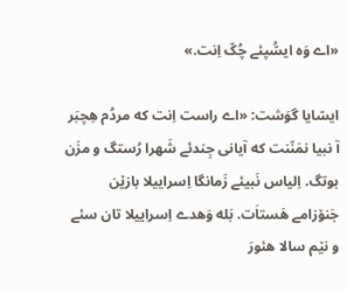«اے وَه ایسُّپئے چُکّ اِنت.»

ایسّایا گوَشت: «اے راست اِنت که مردُم هِچبَر آ نبیا نمَنّنت که آیانی جِندئے شَهرا رُستگ و مزَن بوتگ. اِلیاس نَبیئے زَمانگا اِسراییلا بازێن جَنۆزامے هَستاَت. بَله وَهدے اِسراییلا تان سئے و نێم سالا هئورَ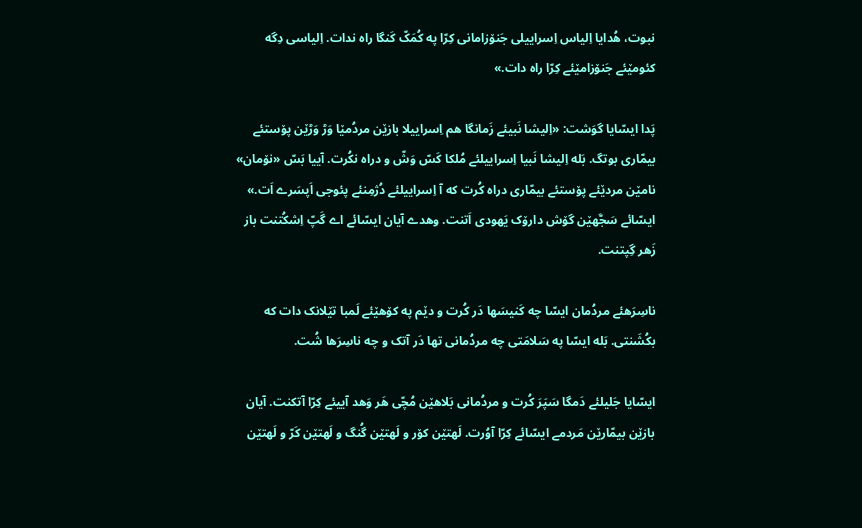نبوت، هُدایا اِلیاس اِسراییلی جَنۆزامانی کِرّا په کُمَکّ کَنگا راه ندات. اِلیاسی دِگه کئومێئے جَنۆزامێئے کِرّا راه دات.»

پَدا ایسّایا گوَشت: «اِلیشا نَبیئے زَمانگا هم اِسراییلا بازێن مردُمێا وَڑ وَڑێن پۆستئے بیمّاری بوتگ. بَله اِلیشا نَبیا اِسراییلئے مُلکا کَسّ وَشّ و دراه نکُرت. آییا بَسّ «نۆمان» نامێن مردێئے پۆستئے بیمّاری دراه کُرت که آ اِسراییلئے دُژمِنئے پئوجی اَپسَرے اَت.» ایسّائے سَجَّهێن گۆش دارۆک یَهودی اَتنت. وهدے آیان ایسّائے اے گَپّ اِشکُتنت باز زَهر گِپتنت.

ناسِرَهئے مردُمان ایسّا چه کَنیسَها دَر کُرت و دێم په کۆهێئے لَمبا تێلانک دات که بکُشَنتی. بَله ایسّا په سَلامَتی چه مردُمانی تها دَر آتک و چه ناسِرَها شُت.

ایسّایا جَلیلئے دَمگا سَپَرَ کُرت و مردُمانی بَلاهێن مُچّی هَر وَهد آییئے کِرّا آتکنت. آیان بازێن بیمّارێن مَردمے ایسّائے کِرّا آوُرت. لَهتێن کۆر و لَهتێن گُنگ و لَهتێن کَرّ و لَهتێن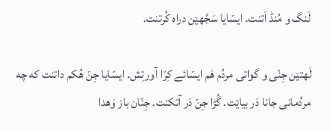لَنگ و مُنڈ اَتنت. ایسّایا سَجَّهێن دراه کُرتنت.

لَهتێن جِنّی و گواتی مردُم هَم ایسّائے کِرّا آورتِش. ایسّایا جِنّ هُکم داتنت که چه مردُمانی جانا دَر بیاێت. گُڑا جِنّ دَر آتکنت. جِنّان باز وَهدا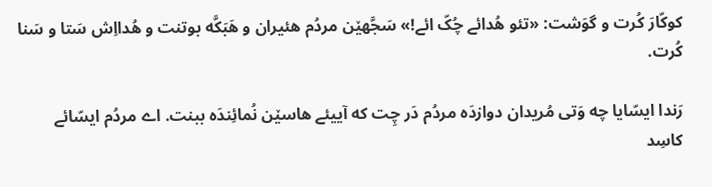کوکّارَ کُرت و گوَشت: «تئو هُدائے چُکّ ائے!» سَجَّهێن مردُم هئیران و هَبَکَّه بوتنت و هُدااِش سَتا و سَنا کُرت.

رَندا ایسّایا چه وَتی مُریدان دوازدَه مردُم دَر چِت که آییئے هاسێن نُمائِندَه ببنت. اے مردُم ایسّائے کاسِد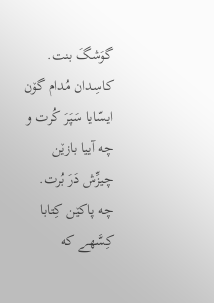گوَشگَ بنت. کاسِدان مُدام گۆن ایسّایا سَپَرَ کُرت و چه آییا بازێن چیزِّش دَرَ بُرت.
چه پاکێن کِتابا کِسَّهے که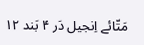مَتّائے اِنجیل دَر ۴ بَند ۱۲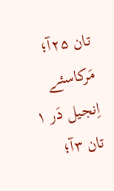تان ۲۵آ؛ مَرکاسئے اِنجیل دَر ۱ تان ۳آ؛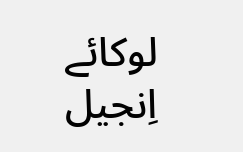لوکائے اِنجیل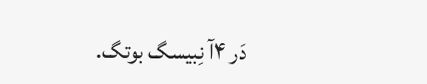دَر ۴آ نِبیسگ بوتگ.